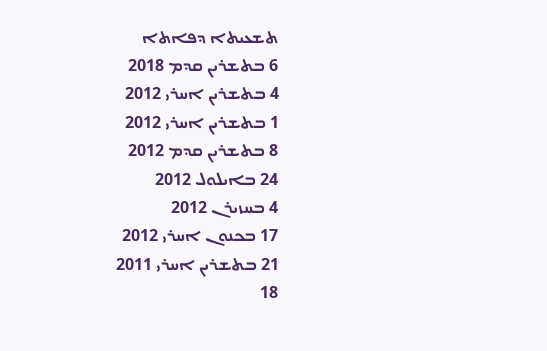ܬܫܥܝܬܐ ܕܦܐܬܐ
6 ܒܬܫܪܝܢ ܩܕܡ 2018
4 ܒܬܫܪܝܢ ܐܚܪܝ 2012
1 ܒܬܫܪܝܢ ܐܚܪܝ 2012
8 ܒܬܫܪܝܢ ܩܕܡ 2012
24 ܒܐܝܠܘܠ 2012
4 ܒܚܙܝܪܢ 2012
17 ܒܟܢܘܢ ܐܚܪܝ 2012
21 ܒܬܫܪܝܢ ܐܚܪܝ 2011
18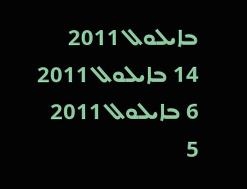ܒܐܝܠܘܠ 2011
14 ܒܐܝܠܘܠ 2011
6 ܒܐܝܠܘܠ 2011
5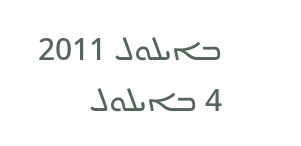ܒܐܝܠܘܠ 2011
4 ܒܐܝܠܘܠ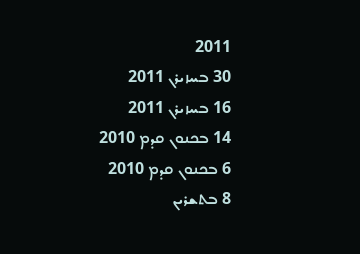2011
30 ܒܚܙܝܪܢ 2011
16 ܒܚܙܝܪܢ 2011
14 ܒܟܢܘܢ ܩܕܡ 2010
6 ܒܟܢܘܢ ܩܕܡ 2010
8 ܒܬܫܪܝܢ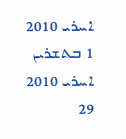ܐܚܪܝ 2010
1 ܒܬܫܪܝܢ ܐܚܪܝ 2010
29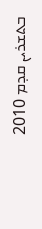ܒܬܫܪܝܢ ܩܕܡ 2010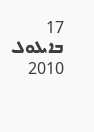17 ܒܐܝܠܘܠ 2010